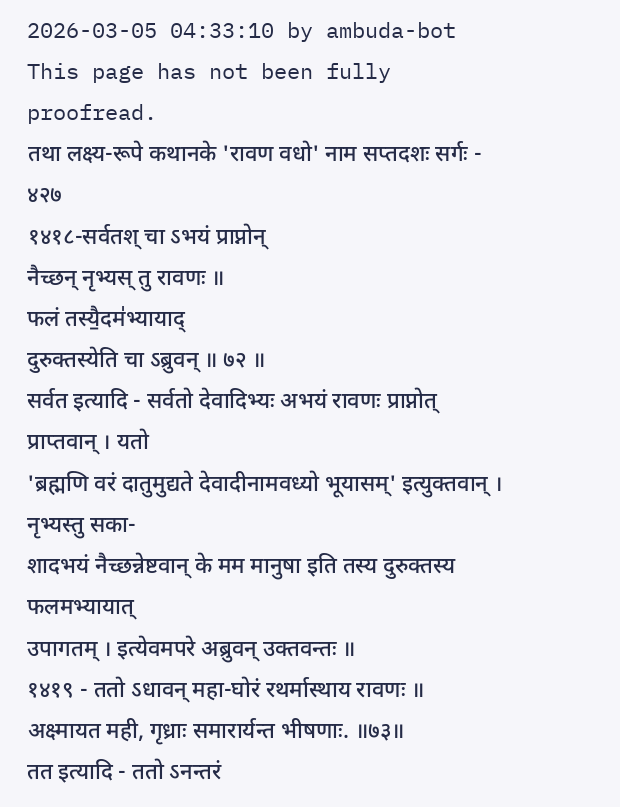2026-03-05 04:33:10 by ambuda-bot
This page has not been fully proofread.
तथा लक्ष्य-रूपे कथानके 'रावण वधो' नाम सप्तदशः सर्गः - ४२७
१४१८-सर्वतश् चा ऽभयं प्राप्नोन्
नैच्छन् नृभ्यस् तु रावणः ॥
फलं तस्यै॒दम॑भ्यायाद्
दुरुक्तस्येति चा ऽब्रुवन् ॥ ७२ ॥
सर्वत इत्यादि - सर्वतो देवादिभ्यः अभयं रावणः प्राप्नोत् प्राप्तवान् । यतो
'ब्रह्मणि वरं दातुमुद्यते देवादीनामवध्यो भूयासम्' इत्युक्तवान् । नृभ्यस्तु सका-
शादभयं नैच्छन्नेष्टवान् के मम मानुषा इति तस्य दुरुक्तस्य फलमभ्यायात्
उपागतम् । इत्येवमपरे अब्रुवन् उक्तवन्तः ॥
१४१९ - ततो ऽधावन् महा-घोरं रथर्मास्थाय रावणः ॥
अक्ष्मायत मही, गृध्राः समारार्यन्त भीषणाः. ॥७३॥
तत इत्यादि - ततो ऽनन्तरं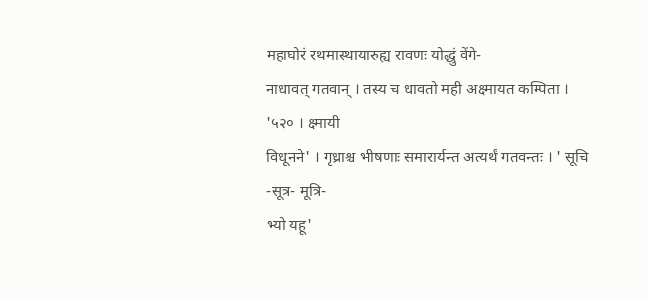महाघोरं रथमास्थायारुह्य रावणः योद्धुं वेंगे-
नाधावत् गतवान् । तस्य च धावतो मही अक्ष्मायत कम्पिता । '५२० । क्ष्मायी
विधूनने' । गृध्राश्च भीषणाः समारार्यन्त अत्यर्थं गतवन्तः । ' सूचि -सूत्र- मूत्रि-
भ्यो यहू'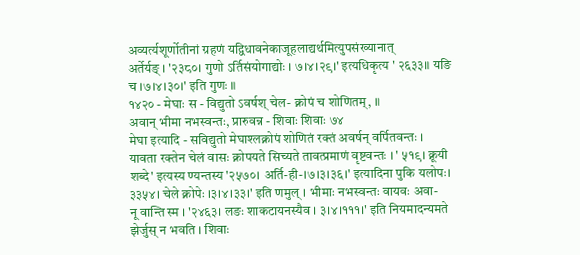अव्यर्त्यशूर्णोतीनां ग्रहणं यद्विधावनेकाजूहलाद्यर्थमित्युपसंख्यानात्
अर्तेर्यङ् । '२३८०। गुणो ऽर्तिसंयोगाद्योः । ७।४।२९।' इत्यधिकृत्य ' २६३३॥ यङि
च ।७।४।३०।' इति गुणः ॥
१४२० - मेघाः स - विद्युतो ऽवर्षश् चेल- क्नोपं च शोणितम्, ॥
अवान् भीमा नभस्वन्तः, प्रारुवन्न - शिवाः शिवाः ७४
मेघा इत्यादि - सविद्युतो मेघाश्लक्नोपं शोणितं रक्तं अवर्षन् वर्पितवन्तः ।
यावता रक्तेन चेलं वासः क्नोपयते सिच्यते तावत्प्रमाणं वृष्टवन्तः । ' ५१९। क्नूयी
शब्दे' इत्यस्य ण्यन्तस्य '२५७०। अर्ति-ही-।७।३।३६।' इत्यादिना पुकि यलोपः।
३३५४। चेले क्नोपेः ।३।४।३३।' इति णमुल् । भीमाः नभस्वन्तः वायवः अवा-
नू वान्ति स्म । '२४६३। लङः शाकटायनस्यैव । ३।४।१११।' इति नियमादन्यमते
झेर्जुस् न भवति । शिवाः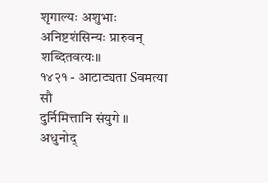शृगाल्यः अशुभाः अनिष्टशंसिन्यः प्रारुवन् शब्दितवत्यः॥
१४२१ - आटाट्यता Sवमत्या सौ
दुर्निमित्तानि संयुगे ॥
अधुनोद्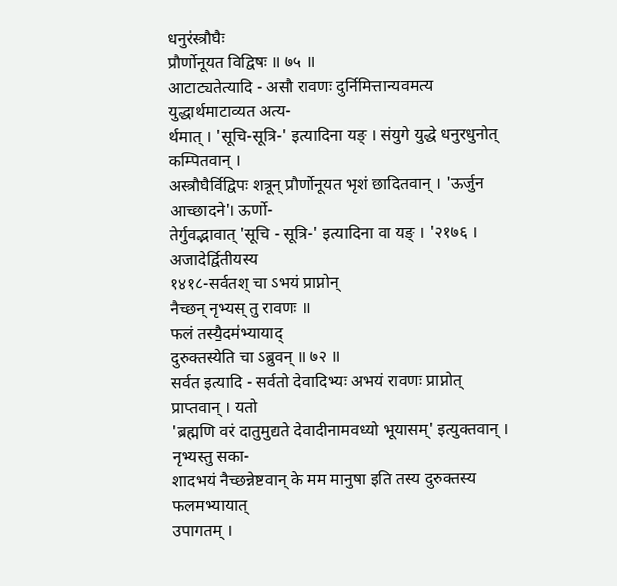धनुर॑स्त्रौघैः
प्रौर्णोनूयत विद्विषः ॥ ७५ ॥
आटाट्यतेत्यादि - असौ रावणः दुर्निमित्तान्यवमत्य युद्धार्थमाटाव्यत अत्य-
र्थमात् । 'सूचि-सूत्रि-' इत्यादिना यङ् । संयुगे युद्धे धनुरधुनोत् कम्पितवान् ।
अस्त्रौघैर्विद्विपः शत्रून् प्रौर्णोनूयत भृशं छादितवान् । 'ऊर्जुन आच्छादने'। ऊर्णो-
तेर्गुवद्भावात् 'सूचि - सूत्रि-' इत्यादिना वा यङ् । '२१७६ । अजादेर्द्वितीयस्य
१४१८-सर्वतश् चा ऽभयं प्राप्नोन्
नैच्छन् नृभ्यस् तु रावणः ॥
फलं तस्यै॒दम॑भ्यायाद्
दुरुक्तस्येति चा ऽब्रुवन् ॥ ७२ ॥
सर्वत इत्यादि - सर्वतो देवादिभ्यः अभयं रावणः प्राप्नोत् प्राप्तवान् । यतो
'ब्रह्मणि वरं दातुमुद्यते देवादीनामवध्यो भूयासम्' इत्युक्तवान् । नृभ्यस्तु सका-
शादभयं नैच्छन्नेष्टवान् के मम मानुषा इति तस्य दुरुक्तस्य फलमभ्यायात्
उपागतम् ।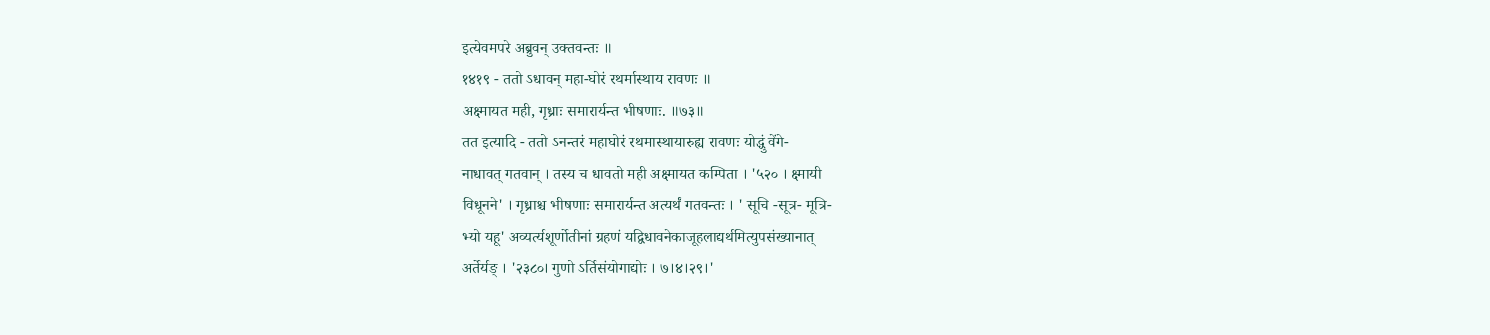इत्येवमपरे अब्रुवन् उक्तवन्तः ॥
१४१९ - ततो ऽधावन् महा-घोरं रथर्मास्थाय रावणः ॥
अक्ष्मायत मही, गृध्राः समारार्यन्त भीषणाः. ॥७३॥
तत इत्यादि - ततो ऽनन्तरं महाघोरं रथमास्थायारुह्य रावणः योद्धुं वेंगे-
नाधावत् गतवान् । तस्य च धावतो मही अक्ष्मायत कम्पिता । '५२० । क्ष्मायी
विधूनने' । गृध्राश्च भीषणाः समारार्यन्त अत्यर्थं गतवन्तः । ' सूचि -सूत्र- मूत्रि-
भ्यो यहू' अव्यर्त्यशूर्णोतीनां ग्रहणं यद्विधावनेकाजूहलाद्यर्थमित्युपसंख्यानात्
अर्तेर्यङ् । '२३८०। गुणो ऽर्तिसंयोगाद्योः । ७।४।२९।'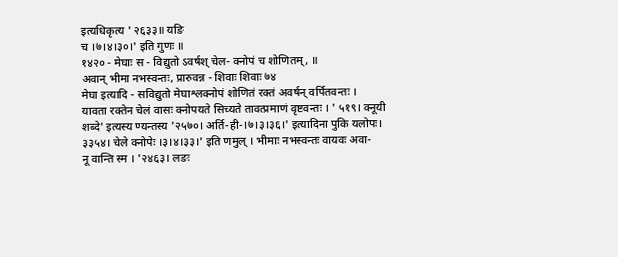इत्यधिकृत्य ' २६३३॥ यङि
च ।७।४।३०।' इति गुणः ॥
१४२० - मेघाः स - विद्युतो ऽवर्षश् चेल- क्नोपं च शोणितम्, ॥
अवान् भीमा नभस्वन्तः, प्रारुवन्न - शिवाः शिवाः ७४
मेघा इत्यादि - सविद्युतो मेघाश्लक्नोपं शोणितं रक्तं अवर्षन् वर्पितवन्तः ।
यावता रक्तेन चेलं वासः क्नोपयते सिच्यते तावत्प्रमाणं वृष्टवन्तः । ' ५१९। क्नूयी
शब्दे' इत्यस्य ण्यन्तस्य '२५७०। अर्ति-ही-।७।३।३६।' इत्यादिना पुकि यलोपः।
३३५४। चेले क्नोपेः ।३।४।३३।' इति णमुल् । भीमाः नभस्वन्तः वायवः अवा-
नू वान्ति स्म । '२४६३। लङः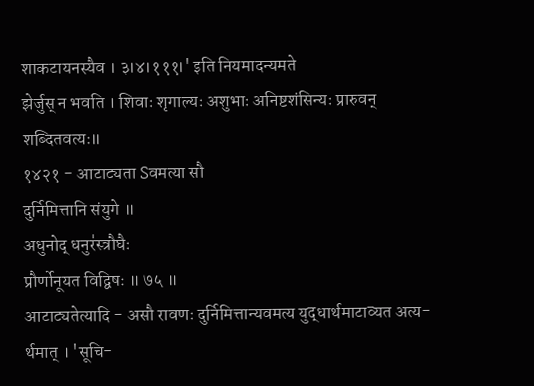शाकटायनस्यैव । ३।४।१११।' इति नियमादन्यमते
झेर्जुस् न भवति । शिवाः शृगाल्यः अशुभाः अनिष्टशंसिन्यः प्रारुवन् शब्दितवत्यः॥
१४२१ - आटाट्यता Sवमत्या सौ
दुर्निमित्तानि संयुगे ॥
अधुनोद् धनुर॑स्त्रौघैः
प्रौर्णोनूयत विद्विषः ॥ ७५ ॥
आटाट्यतेत्यादि - असौ रावणः दुर्निमित्तान्यवमत्य युद्धार्थमाटाव्यत अत्य-
र्थमात् । 'सूचि-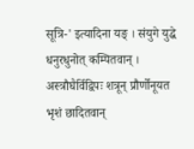सूत्रि-' इत्यादिना यङ् । संयुगे युद्धे धनुरधुनोत् कम्पितवान् ।
अस्त्रौघैर्विद्विपः शत्रून् प्रौर्णोनूयत भृशं छादितवान्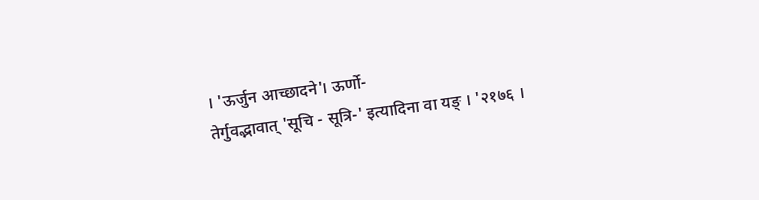। 'ऊर्जुन आच्छादने'। ऊर्णो-
तेर्गुवद्भावात् 'सूचि - सूत्रि-' इत्यादिना वा यङ् । '२१७६ ।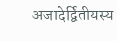अजादेर्द्वितीयस्य